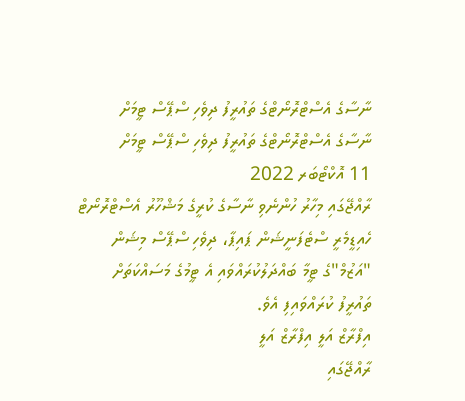ނާސާގެ އެސްޓްރޮނޯޓްގެ ތައުރީފު ދިވެހި ސްޕޭސް ޓީމަށް
ނާސާގެ އެސްޓްރޮނޯޓްގެ ތައުރީފު ދިވެހި ސްޕޭސް ޓީމަށް
11 އޮކްޓޯބަރ 2022
ރާއްޖޭގައި މިހާރު ހުންނެވި ނާސާގެ ކުރީގެ މަޝްހޫރު އެސްޓްރޮނޯޓް ހެއިޑީމެރީ ސްޓެފަނީޝަން ޕައިޕާ، ދިވެހި ސްޕޭސް މިޝަން "އަޒުމް"ގެ ޓީމާ ބައްދަލުކުރައްވައި އެ ޓީމުގެ މަސައްކަތަށް ތައުރީފު ކުރައްވައިފި އެވެ.
އިފްރާޒް އަލީ އިފްރާޒް އަލީ
ރާއްޖޭގައި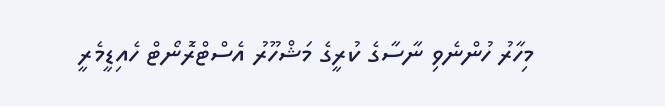މިހާރު ހުންނެވި ނާސާގެ ކުރީގެ މަޝްހޫރު އެސްޓްރޮނޯޓް ހެއިޑީމެރީ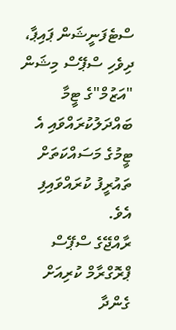ސްޓެފަނީޝަން ޕައިޕާ، ދިވެހި ސްޕޭސް މިޝަން "އަޒުމް"ގެ ޓީމާ ބައްދަލުކުރައްވައި އެ ޓީމުގެ މަސައްކަތަށް ތައުރީފު ކުރައްވައިފި އެވެ.
ރާއްޖޭގެ ސްޕޭސް ޕްރޮގްރާމް ކުރިއަށް ގެންދާ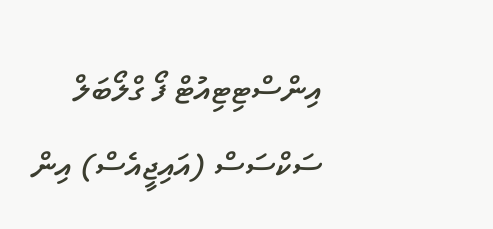އިންސްޓިޓިއުޓް ފޯ ގްލޯބަލް ސަކްސަސް (އައިޖީއެސް) އިން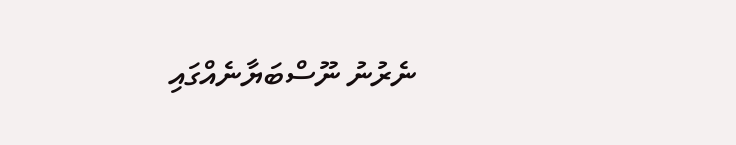ނެރުނު ނޫސްބަޔާނެއްގައި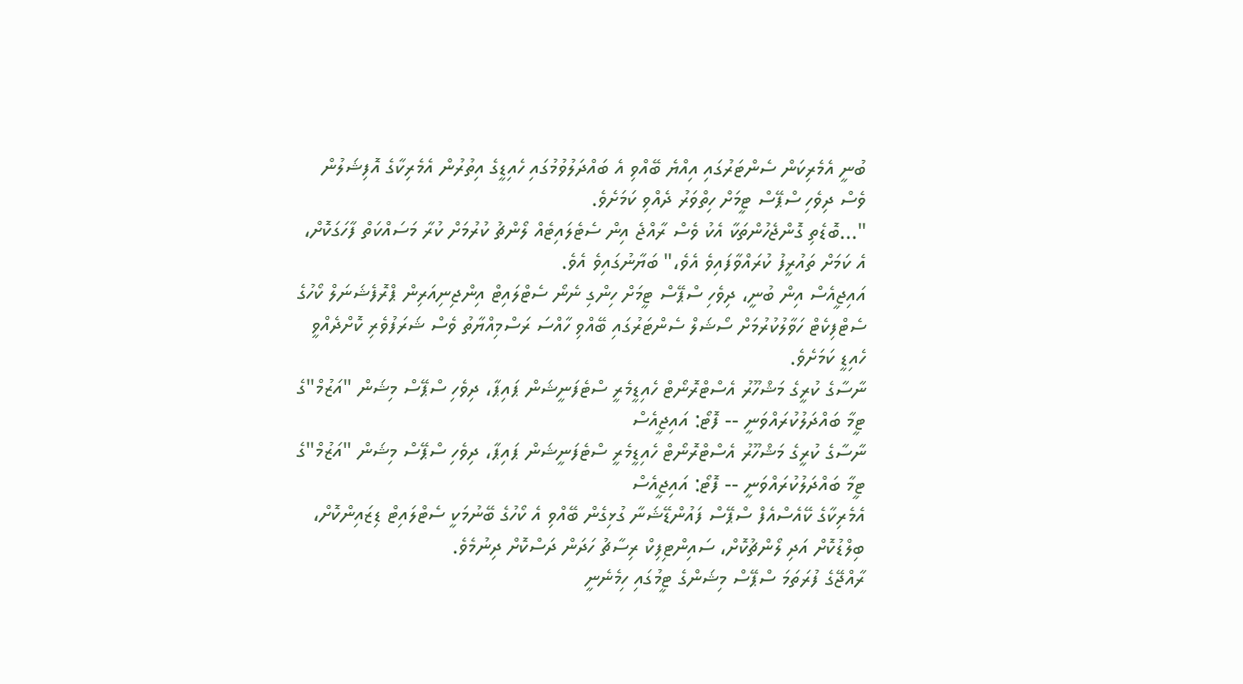ބުނީ އެމެރިކަން ސެންޓަރުގައި އިއްޔެ ބޭއްވި އެ ބައްދަލުވުމުގައި ހެއިޑީގެ އިތުރުން އެމެރިކާގެ އޮފިޝަލުން ވެސް ދިވެހި ސްޕޭސް ޓީމަށް ހިތްވަރު ދެއްވި ކަމަށެވެ.
"...ބޮޑެތި ގޮންޖެހުންތަކާ އެކު ވެސް ރާއްޖެ އިން ސެޓެލައިޓެއް ލޯންޗު ކުރުމަށް ކުރާ މަސައްކަތް ފާހަގަކޮށް، އެ ކަމަށް ތައުރީފު ކުރައްވާފައިވެ އެވެ،" ބަޔާނުގައިވެ އެވެ.
އައިޖީއެސް އިން ބުނީ، ދިވެހި ސްޕޭސް ޓީމަށް ހިންގި ނެނޯ ސެޓްލައިޓް އިންޖިނިއަރިން ޕްރޮފެޝަނަލް ކޯހުގެ ސެޓްފިކެޓް ހަވާލުކުރުމަށް ސޯޝަލް ސެންޓަރުގައި ބޭއްވި ހާއްސަ ރަސްމިއްޔާތު ވެސް ޝަރަފުވެރި ކޮށްދެއްވީ ހެއިޑީ ކަމަށެވެ.
ނާސާގެ ކުރީގެ މަޝްހޫރު އެސްޓްރޮނޯޓް ހެއިޑީމެރީ ސްޓެފަނީޝަން ޕައިޕާ، ދިވެހި ސްޕޭސް މިޝަން "އަޒުމް"ގެ ޓީމާ ބައްދަލުކުރައްވަނީ -- ފޮޓޯ: އައިޖީއެސް
ނާސާގެ ކުރީގެ މަޝްހޫރު އެސްޓްރޮނޯޓް ހެއިޑީމެރީ ސްޓެފަނީޝަން ޕައިޕާ، ދިވެހި ސްޕޭސް މިޝަން "އަޒުމް"ގެ ޓީމާ ބައްދަލުކުރައްވަނީ -- ފޮޓޯ: އައިޖީއެސް
އެމެރިކާގެ ކޭއެސްއެފް ސްޕޭސް ފައުންޑޭޝަނާ ގުޅިގެން ބޭއްވި އެ ކޯހުގެ ބޭނުމަކީ ސެޓްލައިޓް ޑިޒައިންކޮށް، ބިލްޑުކޮށް އަދި ލޯންޗުކޮށް، ސައިންޓިފިކް ރިސާޗު ހަދަން ދަސްކޮށް ދިނުމެވެ.
ރާއްޖޭގެ ފުރަތަމަ ސްޕޭސް މިޝަންގެ ޓީމުގައި ހިމެނެނީ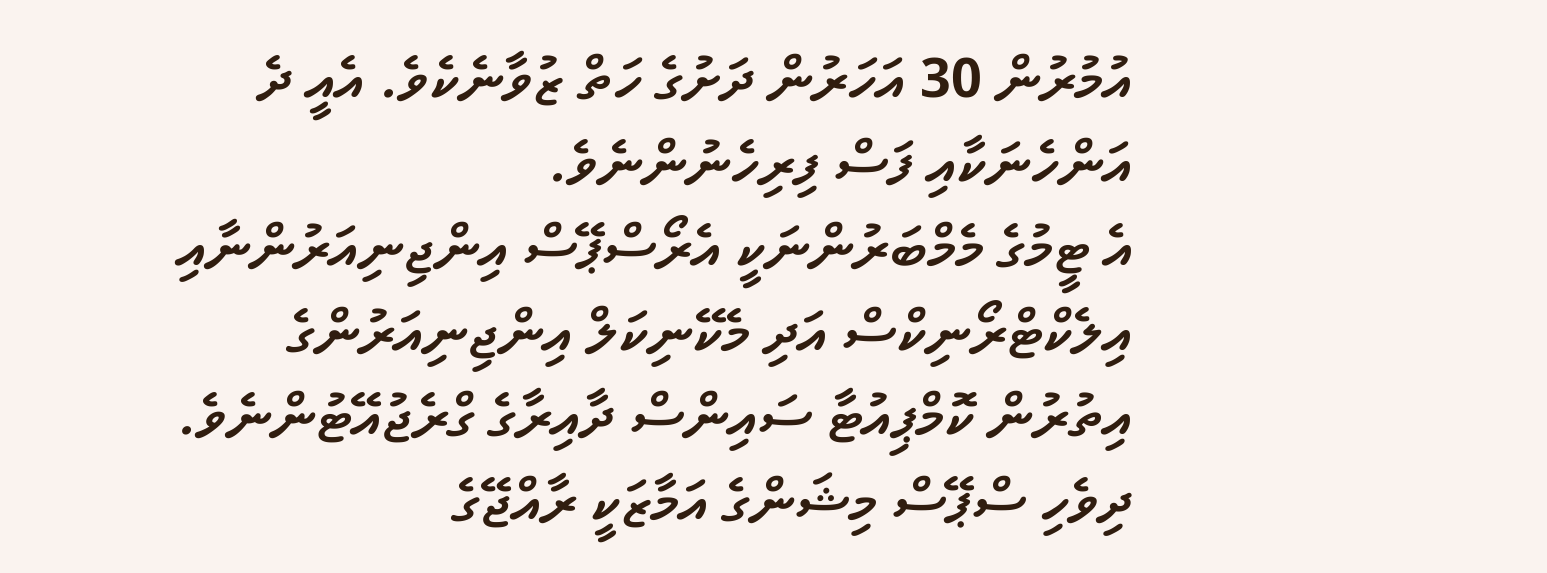އުމުރުން 30 އަހަރުން ދަށުގެ ހަތް ޒުވާނެކެވެ. އެއީ ދެ އަންހެނަކާއި ފަސް ފިރިހެނުންނެވެ.
އެ ޓީމުގެ މެމްބަރުންނަކީ އެރޯސްޕޭސް އިންޖިނިއަރުންނާއި އިލެކްޓްރޯނިކްސް އަދި މެކޭނިކަލް އިންޖިނިއަރުންގެ އިތުރުން ކޮމްޕިއުޓާ ސައިންސް ދާއިރާގެ ގްރެޖުއޭޓުންނެވެ.
ދިވެހި ސްޕޭސް މިޝަންގެ އަމާޒަކީ ރާއްޖޭގެ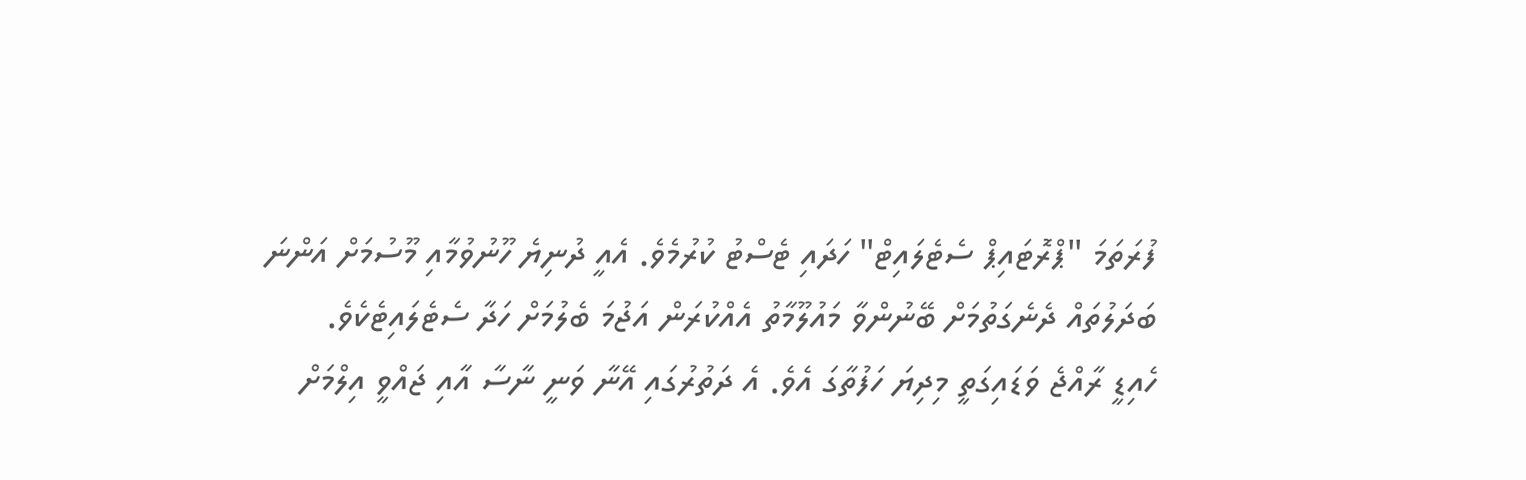ފުރަތަމަ "ޕްރޮޓައިޕް ސެޓެލައިޓް" ހަދައި ޓެސްޓު ކުރުމެވެ. އެއީ ދުނިޔެ ހޫނުވުމާއި މޫސުމަށް އަންނަ ބަދަލުތައް ދެނެގަތުމަށް ބޭނުންވާ މައުލޫމާތު އެއްކުރަން އަޖުމަ ބެލުމަށް ހަދާ ސެޓެލައިޓެކެވެ.
ހެއިޑީ ރާއްޖެ ވަޑައިގަތީ މިދިޔަ ހަފުތާގަ އެވެ. އެ ދަތުރުގައި އޭނާ ވަނީ ނާސާ އާއި ޖައްވީ އިލްމަށް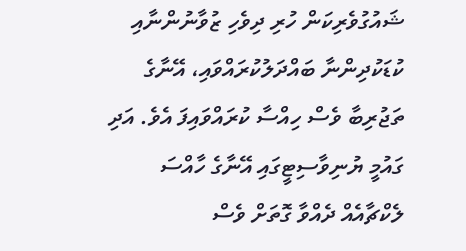ޝައުގުވެރިކަން ހުރި ދިވެހި ޒުވާނުންނާއި ކުޑަކުދިންނާ ބައްދަލުކުރައްވައި، އޭނާގެ ތަޖުރިބާ ވެސް ހިއްސާ ކުރައްވައިފަ އެވެ. އަދި ގައުމީ ޔުނިވާސިޓީގައި އޭނާގެ ހާއްސަ ލެކްޗާއެއް ދެއްވާ ގޮތަށް ވެސް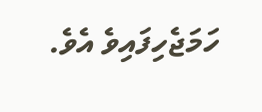ހަމަޖެހިފައިވެ އެވެ.